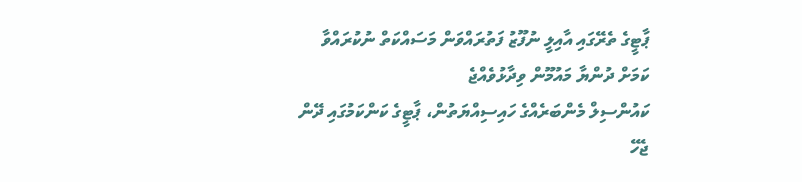ޕާޓީގެ ތެރޭގައި އާއިލީ ނުފޫޒު ފަތުރައްވަން މަސައްކަތް ނުކުރައްވާ ކަމަށް ދުންޔާ މައުމޫން ވިދާޅުވެއްޖެ
ކައުންސިލް މެންބަރެއްގެ ހައިސިއްޔަތުން، ޕާޓީގެ ކަންކަމުގައި ދޭން ޖެހޭ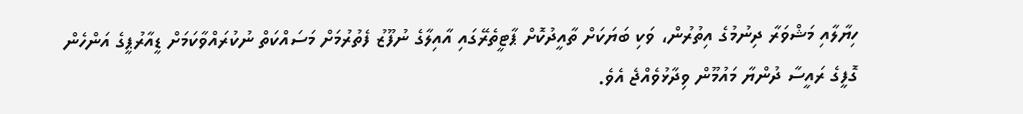ހިޔާލާއި މަޝްވަރާ ދިނުމުގެ އިތުރުން، ވަކި ބަޔަކަށް ތާއީދުކޮށް ޕާޓީތެރޭގައި އާއިލާގެ ނުފޫޒު ފެތުރުމަށް މަސައްކަތް ނުކުރައްވާކަމަށް ޑީއާރުޕީގެ އަންހެން ގޮފީގެ ރައީސާ ދުންޔާ މައުމޫން ވިދާޅުވެއްޖެ އެވެ.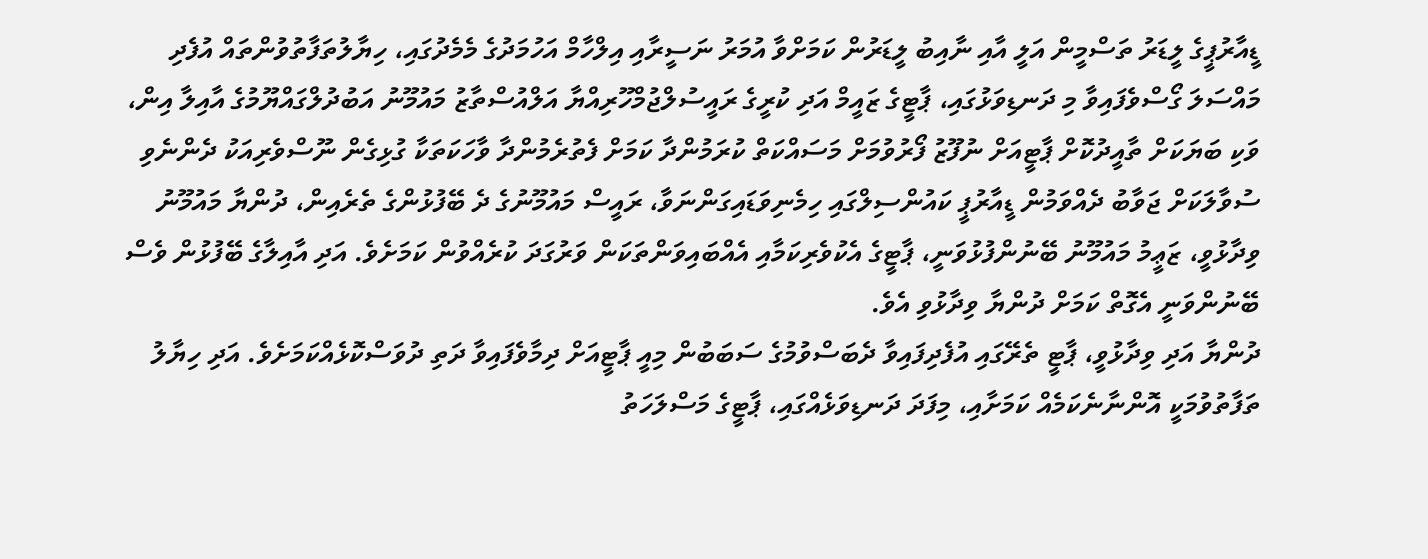ޑީއާރުޕީގެ ލީޑަރު ތަސްމީން އަލީ އާއި ނާއިބު ލީޑަރުން ކަމަށްވާ އުމަރު ނަސީރާއި އިލްހާމް އަހުމަދުގެ މެމެދުގައި، ހިޔާލުތަފާތުވުންތައް އުފެދި މައްސަލަ ގޯސްވެފައިވާ މި ދަނޑިވަޅުގައި، ޕާޓީގެ ޒައީމް އަދި ކުރީގެ ރައީސުލްޖުމްހޫރިއްޔާ އަލްއުސްތާޒު މައުމޫނު އަބުދުލްގައްޔޫމުގެ އާއިލާ އިން، ވަކި ބަޔަކަށް ތާއީދުކޮށް ޕާޓީއަށް ނުފޫޒު ފޯރުވުމަށް މަސައްކަތް ކުރަމުންދާ ކަމަށް ފެތުރެމުންދާ ވާހަކަތަކާ ގުޅިގެން ނޫސްވެރިއަކު ދެންނެވި ސުވާލަކަށް ޖަވާބު ދެއްވަމުން ޑީއާރުޕީ ކައުންސިލްގައި ހިމެނިވަޑައިގަންނަވާ، ރައީސް މައުމޫނުގެ ދެ ބޭފުޅުންގެ ތެރެއިން، ދުންޔާ މައުމޫނު ވިދާޅުވީ، ޒަޢީމު މައުމޫނު ބޭނުންފުޅުވަނީ، ޕާޓީގެ އެކުވެރިކަމާއި އެއްބައިވަންތަކަން ވަރުގަދަ ކުރެއްވުން ކަމަށެވެ. އަދި އާއިލާގެ ބޭފުޅުން ވެސް ބޭނުންވަނީ އެގޮތް ކަމަށް ދުންޔާ ވިދާޅުވި އެވެ.
ދުންޔާ އަދި ވިދާޅުވީ، ޕާޓީ ތެރޭގައި އުފެދިފައިވާ ދެބަސްވުމުގެ ސަބަބުން މިއީ ޕާޓީއަށް ދިމާވެފައިވާ ދަތި ދުވަސްކޮޅެއްކަމަށެވެ. އަދި ހިޔާލު ތަފާތުވުމަކީ އޮންނާނެކަމެއް ކަމަށާއި، މިފަދަ ދަނޑިވަޅެއްގައި، ޕާޓީގެ މަސްލަހަތު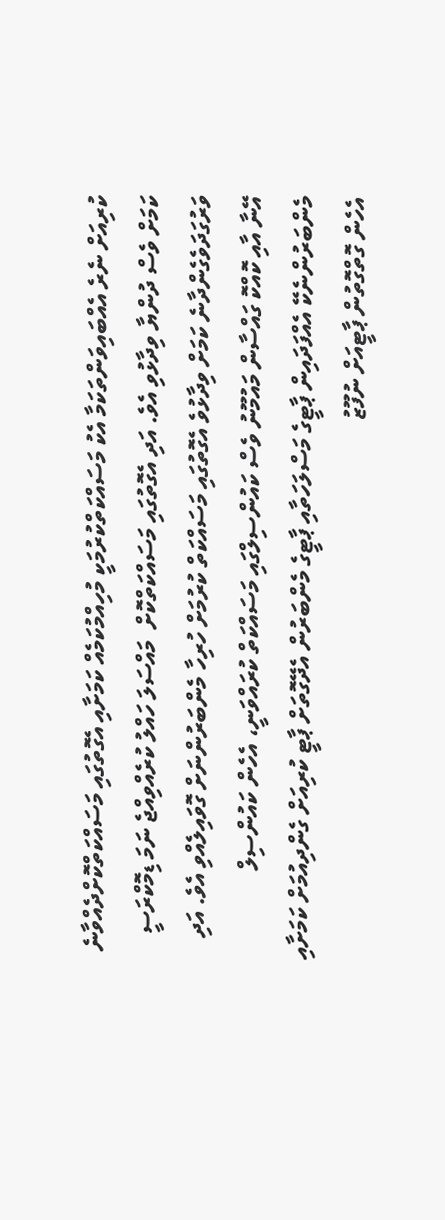ކުރިއަށް ނެރެ އެއްބައިވަންތަކަމާ އެކު މަސައްކަތްކުރުމަކީ މުހިއްމުކަމެއް ކަމަށާއި އެގޮތުގައި މަސައްކަތްކޮށްދެއްވާނެ ކަމަށް ވެސް ދުންޔާ ވިދާޅުވި އެވެ. އަދި އެގޮތުގައި މަސައްކަތްކޮށް  މައްސަލަ ހައްލު ކުރެއްވިއްޖެ ނަމަ ޑިމޮކްރަސީ ވަރުގަދަވެގެންދާނެ ކަމަށް ވިދާޅުވެ އެގޮތުގައި މަސައްކަތް ކުރުމަށް ހުރިހާ މެންބަރުންނަށް ގޮވައިލެއްވި އެވެ. އަދި އޭނާ އާއި ކޮއްކޮ ގައްސާން މައުމޫނު ވެސް ކައުންސިލްގައި މަސައްކަތް ކުރައްވަނީ، އެހެން ކައުންސިލް މެންބަރުންނެކޭ އެއްފަދައިން ޕާޓީގެ މަސްލަހަތާއި ޕާޓީގެ މެންބަރުން އެދޭގޮތަށް ޕާޓީ ކުރިއަށް ގެންދިއުމަށް ކަމަށާއި އެހެން ގޮތްގޮތުން ޕާޓީއަށް ނުފޫޒު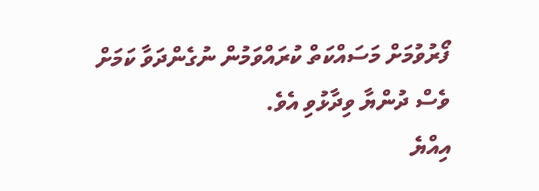ފޯރުވުމަށް މަސައްކަތް ކުރައްވަމުން ނުގެންދަވާ ކަމަށް ވެސް ދުންޔާ ވިދާޅުވި އެވެ.
އިއްޔެ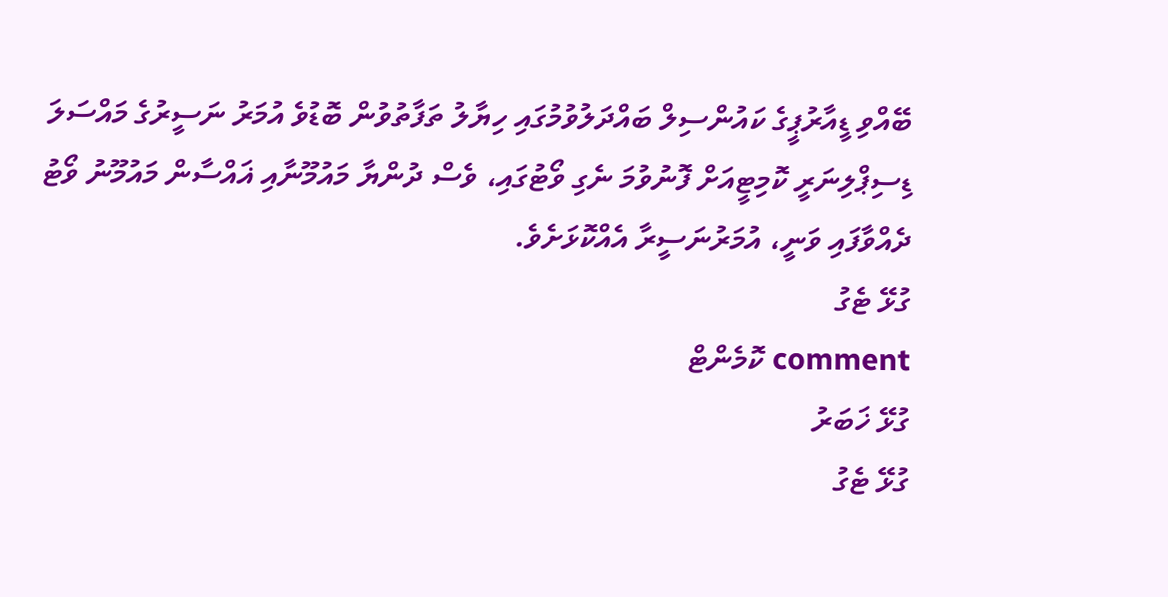ބޭއްވި ޑީއާރުޕީގެ ކައުންސިލް ބައްދަލުވުމުގައި ހިޔާލު ތަފާތުވުން ބޮޑުވެ އުމަރު ނަސީރުގެ މައްސަލަ ޑިސިޕްލިނަރީ ކޮމިޓީއަށް ފޮނުވުމަ ނެގި ވޯޓުގައި، ވެސް ދުންޔާ މައުމޫނާއި ޣައްސާން މައުމޫނު ވޯޓު ދެއްވާފައި ވަނީ، އުމަރުނަސީރާ އެއްކޮޅަށެވެ.
ގުޅޭ ޓެގު
comment ކޮމެންޓް
ގުޅޭ ޚަބަރު
ގުޅޭ ޓެގު